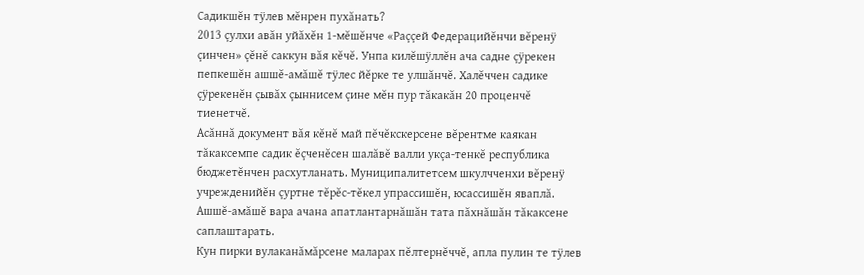Садикшĕн тÿлев мĕнрен пухăнать?
2013 çулхи авăн уйăхĕн 1-мĕшĕнче «Раççей Федерацийĕнчи вĕренÿ çинчен» çĕнĕ саккун вăя кĕчĕ. Унпа килĕшÿллĕн ача садне çÿрекен пепкешĕн ашшĕ-амăшĕ тÿлес йĕрке те улшăнчĕ. Халĕччен садике çÿрекенĕн çывăх çыннисем çине мĕн пур тăкакăн 20 проценчĕ тиенетчĕ.
Асăннă документ вăя кĕнĕ май пĕчĕкскерсене вĕрентме каякан тăкаксемпе садик ĕçченĕсен шалăвĕ валли укçа-тенкĕ республика бюджетĕнчен расхутланать. Муниципалитетсем шкулчченхи вĕренÿ учрежденийĕн çуртне тĕрĕс-тĕкел упрассишĕн, юсассишĕн яваплă. Ашшĕ-амăшĕ вара ачана апатлантарнăшăн тата пăхнăшăн тăкаксене саплаштарать.
Кун пирки вулаканăмăрсене маларах пĕлтернĕччĕ, апла пулин те тÿлев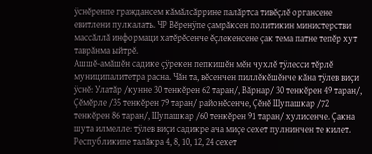ÿснĕренпе граждансем кăмăлсăррине палăртса тивĕçлĕ органсене евитлени пулкалать. ЧР Вĕренÿпе çамрăксен политикин министерстви массăллă информаци хатĕрĕсенче ĕçлекенсене çак тема патне тепĕр хут таврăнма ыйтрĕ.
Ашшĕ-амăшĕн садике çÿрекен пепкишĕн мĕн чухлĕ тÿлесси тĕрлĕ муниципалитетра расна. Чăн та, вĕсенчен пиллĕкĕшĕнче кăна тÿлев виçи ÿснĕ: Улатăр /кунне 30 тенкĕрен 62 таран/, Вăрнар/ 30 тенкĕрен 49 таран/, Çĕмĕрле /35 тенкĕрен 79 таран/ районĕсенче, Çĕнĕ Шупашкар /72 тенкĕрен 86 таран/, Шупашкар /60 тенкĕрен 91 таран/ хулисенче. Çакна шута илмелле: тÿлев виçи садикре ача миçе сехет пулнинчен те килет. Республикипе талăкра 4, 8, 10, 12, 24 сехет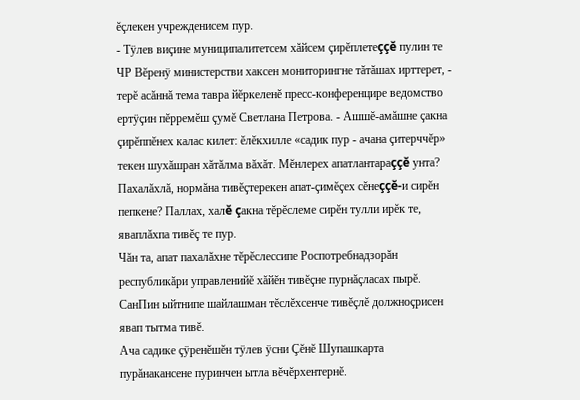ĕçлекен учрежденисем пур.
- Тÿлев виçине муниципалитетсем хăйсем çирĕплетеççĕ пулин те ЧР Вĕренÿ министерстви хаксен мониторингне тăтăшах ирттерет, - терĕ асăннă тема тавра йĕркеленĕ пресс-конференцире ведомство ертÿçин пĕрремĕш çумĕ Светлана Петрова. - Ашшĕ-амăшне çакна çирĕппĕнех калас килет: ĕлĕкхилле «садик пур - ачана çитерччĕр» текен шухăшран хăтăлма вăхăт. Мĕнлерех апатлантараççĕ унта? Пахалăхлă, нормăна тивĕçтерекен апат-çимĕçех сĕнеççĕ-и сирĕн пепкене? Паллах, халĕ çакна тĕрĕслеме сирĕн тулли ирĕк те, яваплăхпа тивĕç те пур.
Чăн та, апат пахалăхне тĕрĕслессипе Роспотребнадзорăн республикăри управленийĕ хăйĕн тивĕçне пурнăçласах пырĕ. СанПин ыйтнипе шайлашман тĕслĕхсенче тивĕçлĕ должноçрисен явап тытма тивĕ.
Ача садике çÿренĕшĕн тÿлев ÿсни Çĕнĕ Шупашкарта пурăнакансене пуринчен ытла вĕчĕрхентернĕ.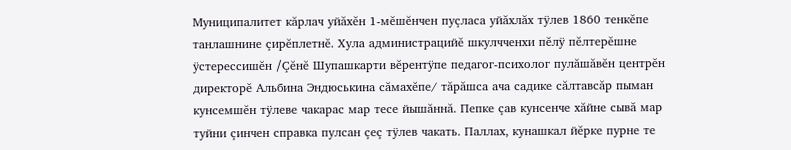Муниципалитет кăрлач уйăхĕн 1-мĕшĕнчен пуçласа уйăхлăх тÿлев 1860 тенкĕпе танлашнине çирĕплетнĕ. Хула администрацийĕ шкулчченхи пĕлÿ пĕлтерĕшне ÿстерессишĕн /Çĕнĕ Шупашкарти вĕрентÿпе педагог-психолог пулăшăвĕн центрĕн директорĕ Альбина Эндюськина сăмахĕпе/ тăрăшса ача садике сăлтавсăр пыман кунсемшĕн тÿлеве чакарас мар тесе йышăннă. Пепке çав кунсенче хăйне сывă мар туйни çинчен справка пулсан çеç тÿлев чакать. Паллах, кунашкал йĕрке пурне те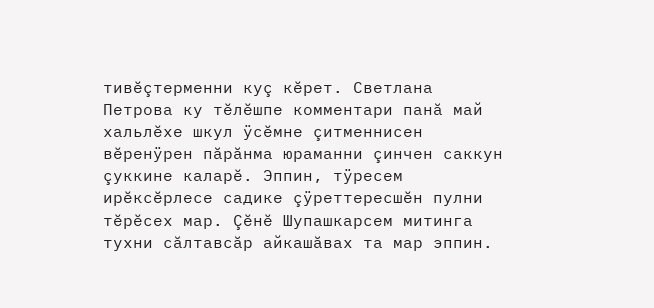тивĕçтерменни куç кĕрет. Светлана Петрова ку тĕлĕшпе комментари панă май хальлĕхе шкул ÿсĕмне çитменнисен вĕренÿрен пăрăнма юраманни çинчен саккун çуккине каларĕ. Эппин, тÿресем ирĕксĕрлесе садике çÿреттересшĕн пулни тĕрĕсех мар. Çĕнĕ Шупашкарсем митинга тухни сăлтавсăр айкашăвах та мар эппин.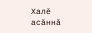Халĕ асăннă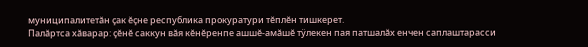муниципалитетăн çак ĕçне республика прокуратури тĕплĕн тишкерет.
Палăртса хăварар: çĕнĕ саккун вăя кĕнĕренпе ашшĕ-амăшĕ тÿлекен пая патшалăх енчен саплаштарасси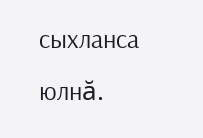сыхланса юлнă.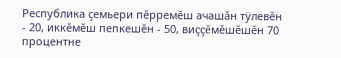Республика çемьери пĕрремĕш ачашăн тÿлевĕн - 20, иккĕмĕш пепкешĕн - 50, виççĕмĕшĕшĕн 70 процентне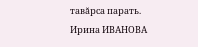тавăрса парать.
Ирина ИВАНОВА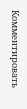Комментировать